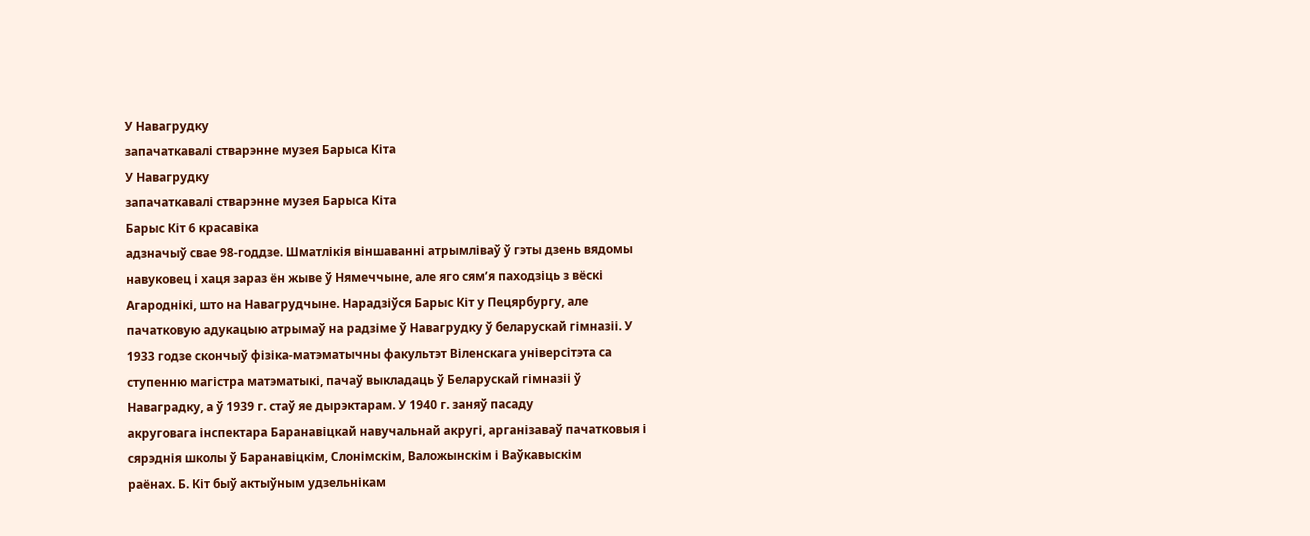У Навагрудку
запачаткавалі стварэнне музея Барыса Кіта
У Навагрудку
запачаткавалі стварэнне музея Барыса Кіта
Барыс Кіт 6 красавіка
адзначыў свае 98-годдзе. Шматлікія віншаванні атрымліваў ў гэты дзень вядомы
навуковец і хаця зараз ён жыве ў Нямеччыне, але яго сям’я паходзіць з вёскі
Агароднікі, што на Навагрудчыне. Нарадзіўся Барыс Кіт у Пецярбургу, але
пачатковую адукацыю атрымаў на радзіме ў Навагрудку ў беларускай гімназіі. У
1933 годзе скончыў фізіка-матэматычны факультэт Віленскага універсітэта са
ступенню магістра матэматыкі, пачаў выкладаць ў Беларускай гімназіі ў
Наваградку, а ў 1939 г. стаў яе дырэктарам. У 1940 г. заняў пасаду
акруговага інспектара Баранавіцкай навучальнай акругі, арганізаваў пачатковыя і
сярэднія школы ў Баранавіцкім, Слонімскім, Валожынскім і Ваўкавыскім
раёнах. Б. Кіт быў актыўным удзельнікам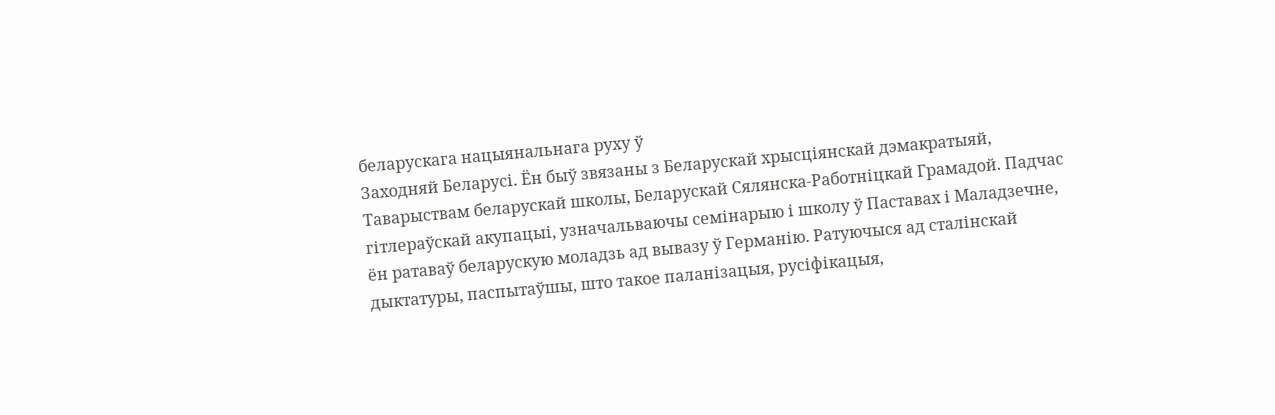беларускага нацыянальнага руху ў
Заходняй Беларусі. Ён быў звязаны з Беларускай хрысціянскай дэмакратыяй,
Таварыствам беларускай школы, Беларускай Сялянска-Работніцкай Грамадой. Падчас
гітлераўскай акупацыі, узначальваючы семінарыю і школу ў Паставах і Маладзечне,
ён ратаваў беларускую моладзь ад вывазу ў Германію. Ратуючыся ад сталінскай
дыктатуры, паспытаўшы, што такое паланізацыя, русіфікацыя,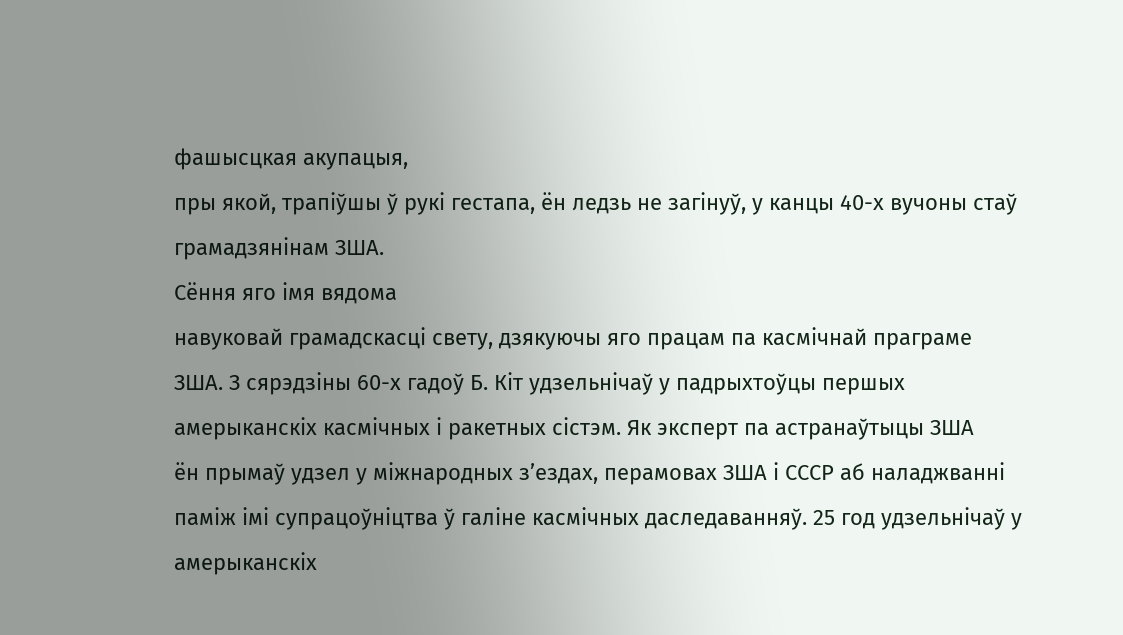фашысцкая акупацыя,
пры якой, трапіўшы ў рукі гестапа, ён ледзь не загінуў, у канцы 40-х вучоны стаў
грамадзянінам ЗША.
Сёння яго імя вядома
навуковай грамадскасці свету, дзякуючы яго працам па касмічнай праграме
ЗША. З сярэдзіны 60-х гадоў Б. Кіт удзельнічаў у падрыхтоўцы першых
амерыканскіх касмічных і ракетных сістэм. Як эксперт па астранаўтыцы ЗША
ён прымаў удзел у міжнародных з’ездах, перамовах ЗША і СССР аб наладжванні
паміж імі супрацоўніцтва ў галіне касмічных даследаванняў. 25 год удзельнічаў у
амерыканскіх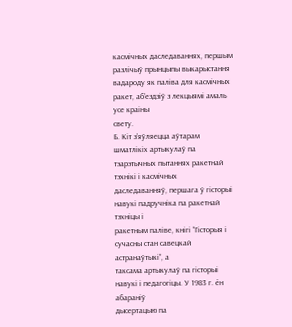касмічных даследаваннях, першым разлічыў прынцыпы выкарыстання
вадароду як паліва для касмічных ракет, аб’ездзіў з лекцыямі амаль усе краіны
свету.
Б. Кіт з’яўляецца аўтарам
шматлікіх артыкулаў па тэарэтычных пытаннях ракетнай тэхнікі і касмічных
даследаванняў, першага ў гісторыі навукі падручніка па ракетнай тэхніцы і
ракетным паліве, кнігі “Гісторыя і сучасны стан савецкай астранаўтыкі”, а
таксама артыкулаў па гісторыі навукі і педагогіцы. У 1983 г. ён абараніў
дысертацыю па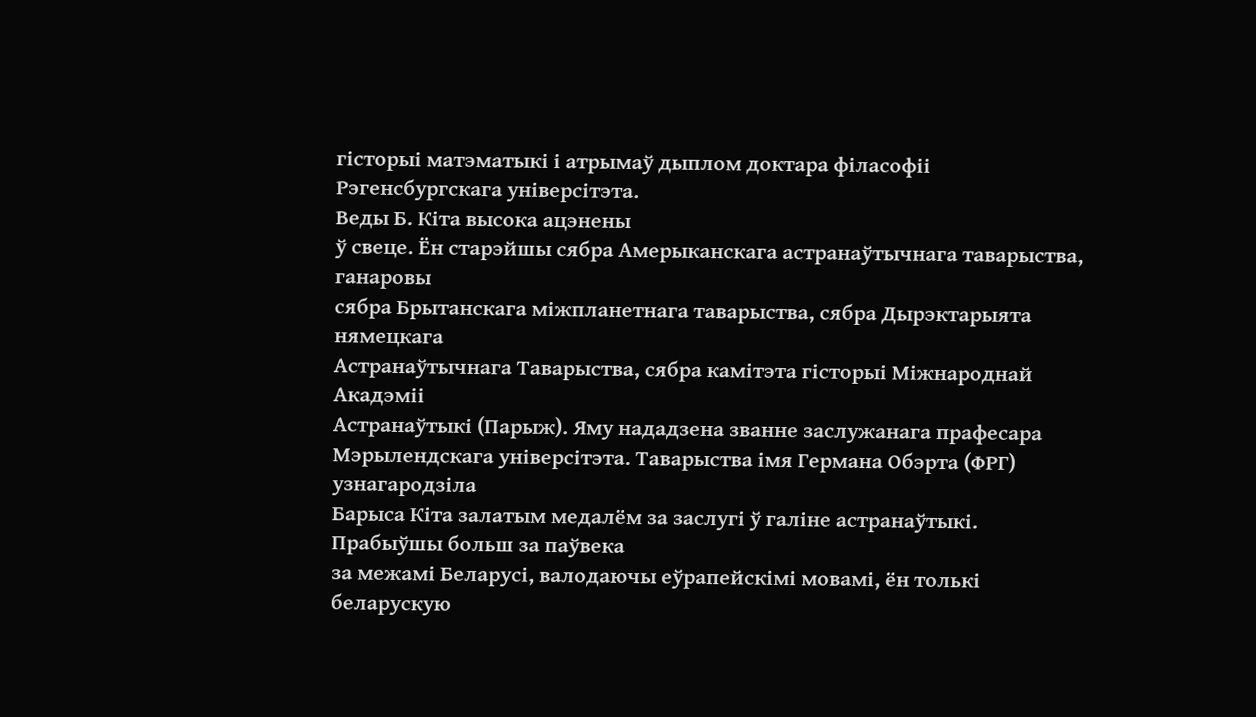гісторыі матэматыкі і атрымаў дыплом доктара філасофіі
Рэгенсбургскага універсітэта.
Веды Б. Кіта высока ацэнены
ў свеце. Ён старэйшы сябра Амерыканскага астранаўтычнага таварыства, ганаровы
сябра Брытанскага міжпланетнага таварыства, сябра Дырэктарыята нямецкага
Астранаўтычнага Таварыства, сябра камітэта гісторыі Міжнароднай Акадэміі
Астранаўтыкі (Парыж). Яму нададзена званне заслужанага прафесара
Мэрылендскага універсітэта. Таварыства імя Германа Обэрта (ФРГ) узнагародзіла
Барыса Кіта залатым медалём за заслугі ў галіне астранаўтыкі.
Прабыўшы больш за паўвека
за межамі Беларусі, валодаючы еўрапейскімі мовамі, ён толькі беларускую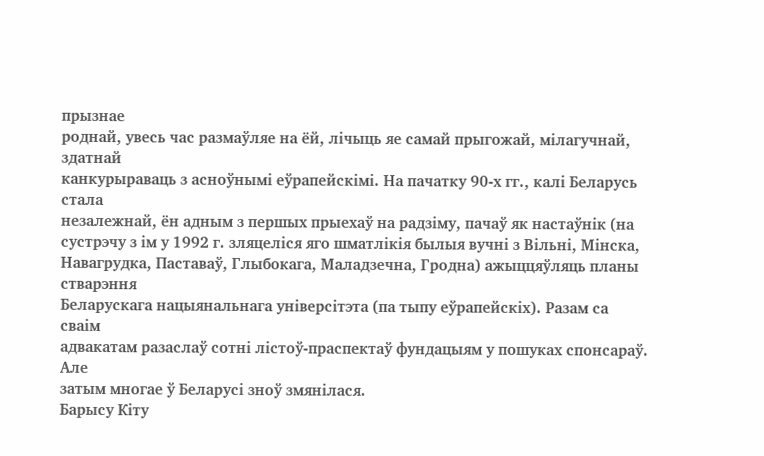прызнае
роднай, увесь час размаўляе на ёй, лічыць яе самай прыгожай, мілагучнай, здатнай
канкурыраваць з асноўнымі еўрапейскімі. На пачатку 90-х гг., калі Беларусь стала
незалежнай, ён адным з першых прыехаў на радзіму, пачаў як настаўнік (на
сустрэчу з ім у 1992 г. зляцеліся яго шматлікія былыя вучні з Вільні, Мінска,
Навагрудка, Паставаў, Глыбокага, Маладзечна, Гродна) ажыццяўляць планы стварэння
Беларускага нацыянальнага універсітэта (па тыпу еўрапейскіх). Разам са сваім
адвакатам разаслаў сотні лістоў-праспектаў фундацыям у пошуках спонсараў. Але
затым многае ў Беларусі зноў змянілася.
Барысу Кіту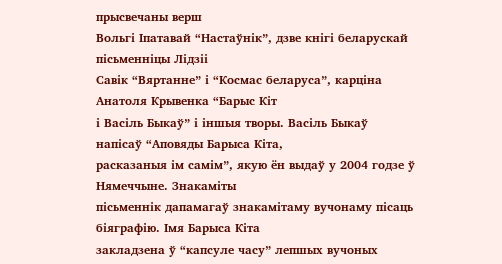прысвечаны верш
Вольгі Іпатавай “Настаўнік”, дзве кнігі беларускай пісьменніцы Лідзіі
Савік “Вяртанне” і “Космас беларуса”, карціна Анатоля Крывенка “Барыс Кіт
і Васіль Быкаў” і іншыя творы. Васіль Быкаў напісаў “Аповяды Барыса Кіта,
расказаныя ім самім”, якую ён выдаў у 2004 годзе ў Нямеччыне. Знакаміты
пісьменнік дапамагаў знакамітаму вучонаму пісаць біяграфію. Імя Барыса Кіта
закладзена ў “капсуле часу” лепшых вучоных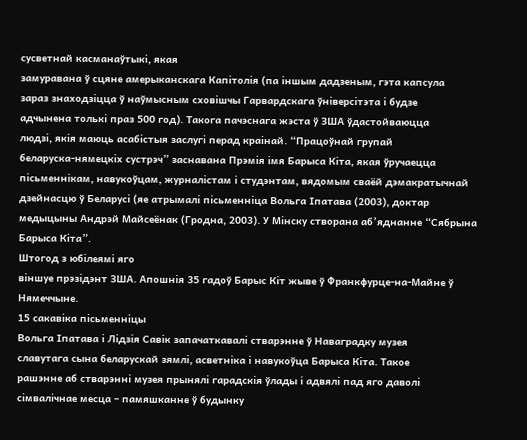сусветнай касманаўтыкі, якая
замуравана ў сцяне амерыканскага Капітолія (па іншым дадзеным, гэта капсула
зараз знаходзіцца ў наўмысным сховішчы Гарвардскага ўніверсітэта і будзе
адчынена толькі праз 500 год). Такога пачэснага жэста ў ЗША ўдастойваюцца
людзі, якія маюць асабістыя заслугі перад краінай. “Працоўнай групай
беларуска-нямецкіх сустрэч” заснавана Прэмія імя Барыса Кіта, якая ўручаецца
пісьменнікам, навукоўцам, журналістам і студэнтам, вядомым сваёй дэмакратычнай
дзейнасцю ў Беларусі (яе атрымалі пісьменніца Вольга Іпатава (2003), доктар
медыцыны Андрэй Майсеёнак (Гродна, 2003). У Мінску створана аб’яднанне “Сябрына
Барыса Кіта”.
Штогод з юбілеямі яго
віншуе прэзідэнт ЗША. Апошнія 35 гадоў Барыс Кіт жыве ў Франкфурце-на-Майне ў
Нямеччыне.
15 сакавіка пісьменніцы
Вольга Іпатава і Лідзія Савік запачаткавалі стварэнне ў Наваградку музея
славутага сына беларускай зямлі, асветніка і навукоўца Барыса Кіта. Такое
рашэнне аб стварэнні музея прынялі гарадскія ўлады і адвялі пад яго даволі
сімвалічнае месца – памяшканне ў будынку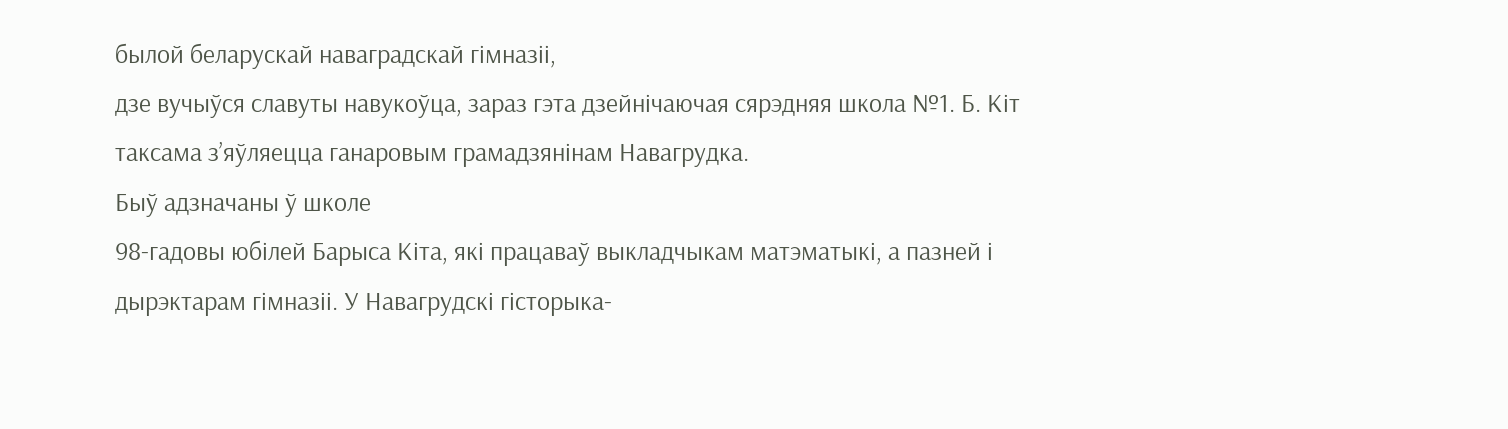былой беларускай наваградскай гімназіі,
дзе вучыўся славуты навукоўца, зараз гэта дзейнічаючая сярэдняя школа №1. Б. Кіт
таксама з’яўляецца ганаровым грамадзянінам Навагрудка.
Быў адзначаны ў школе
98-гадовы юбілей Барыса Кіта, які працаваў выкладчыкам матэматыкі, а пазней і
дырэктарам гімназіі. У Навагрудскі гісторыка-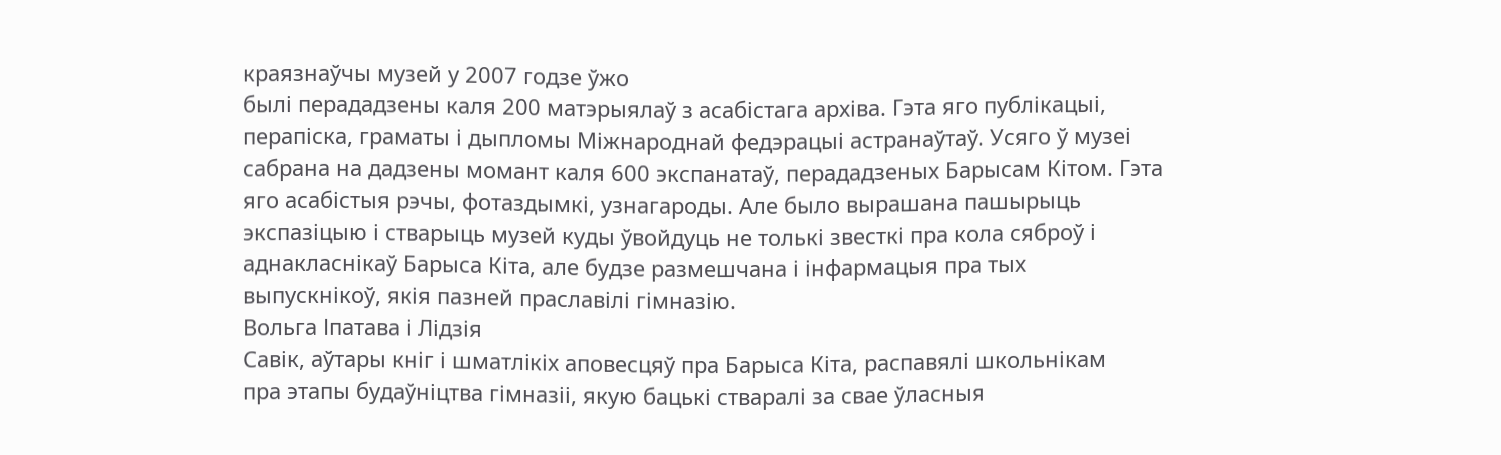краязнаўчы музей у 2007 годзе ўжо
былі перададзены каля 200 матэрыялаў з асабістага архіва. Гэта яго публікацыі,
перапіска, граматы і дыпломы Міжнароднай федэрацыі астранаўтаў. Усяго ў музеі
сабрана на дадзены момант каля 600 экспанатаў, перададзеных Барысам Кітом. Гэта
яго асабістыя рэчы, фотаздымкі, узнагароды. Але было вырашана пашырыць
экспазіцыю і стварыць музей куды ўвойдуць не толькі звесткі пра кола сяброў і
аднакласнікаў Барыса Кіта, але будзе размешчана і інфармацыя пра тых
выпускнікоў, якія пазней праславілі гімназію.
Вольга Іпатава і Лідзія
Савік, аўтары кніг і шматлікіх аповесцяў пра Барыса Кіта, распавялі школьнікам
пра этапы будаўніцтва гімназіі, якую бацькі стваралі за свае ўласныя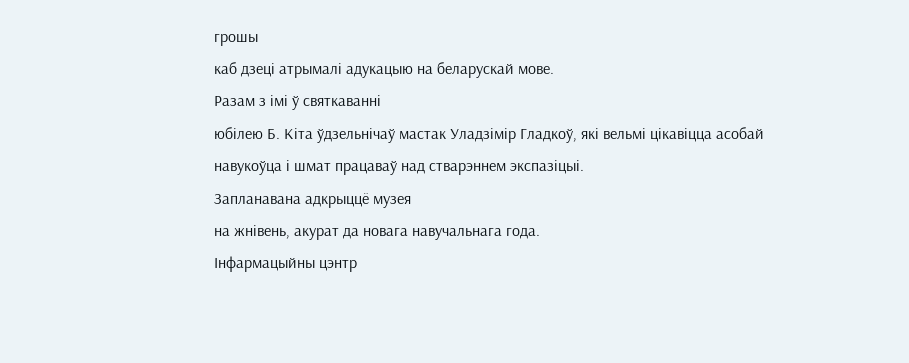грошы
каб дзеці атрымалі адукацыю на беларускай мове.
Разам з імі ў святкаванні
юбілею Б. Кіта ўдзельнічаў мастак Уладзімір Гладкоў, які вельмі цікавіцца асобай
навукоўца і шмат працаваў над стварэннем экспазіцыі.
Запланавана адкрыццё музея
на жнівень, акурат да новага навучальнага года.
Інфармацыйны цэнтр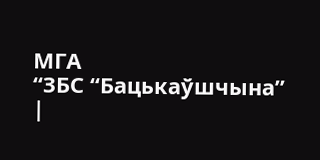МГА
“ЗБС “Бацькаўшчына”
|